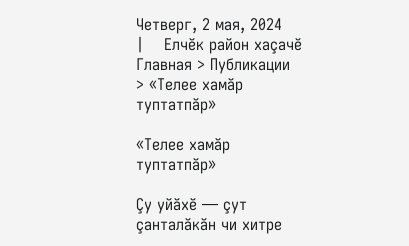Четверг, 2 мая, 2024   |    Елчĕк район хаçачĕ
Главная > Публикации > «Телее хамăр туптатпăр»

«Телее хамăр туптатпăр»

Çу уйăхĕ — çут çанталăкăн чи хитре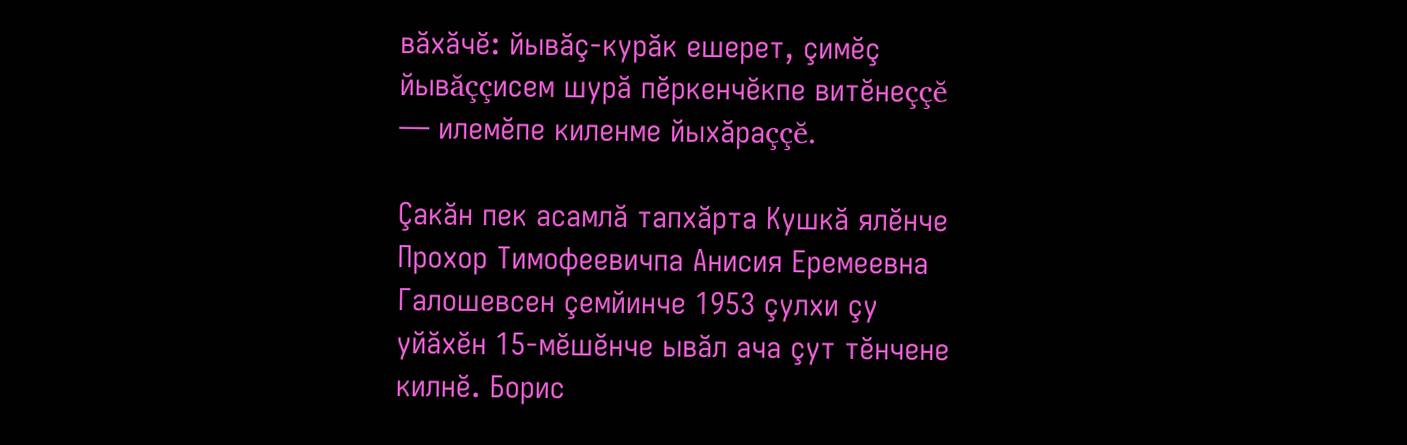вăхăчĕ: йывăç-курăк ешерет, çимĕç йывăççисем шурă пĕркенчĕкпе витĕнеççĕ — илемĕпе киленме йыхăраççĕ.

Çакăн пек асамлă тапхăрта Кушкă ялĕнче Прохор Тимофеевичпа Анисия Еремеевна Галошевсен çемйинче 1953 çулхи çу уйăхĕн 15-мĕшĕнче ывăл ача çут тĕнчене килнĕ. Борис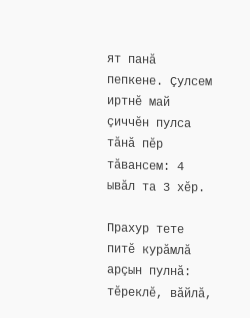ят панă пепкене. Çулсем иртнĕ май çиччĕн пулса тăнă пĕр тăвансем: 4 ывăл та 3 хĕр.

Прахур тете питĕ курăмлă арçын пулнă: тĕреклĕ, вăйлă,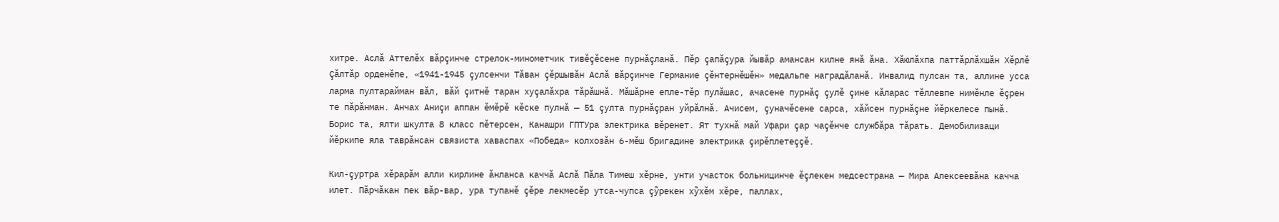хитре. Аслă Аттелĕх вăрçинче стрелок-минометчик тивĕçĕсене пурнăçланă. Пĕр çапăçура йывăр амансан килне янă ăна. Хăюлăхпа паттăрлăхшăн Хĕрлĕ Çăлтăр орденĕпе, «1941-1945 çулсенчи Тăван çĕршывăн Аслă вăрçинче Германие çĕнтернĕшĕн» медальпе наградăланă. Инвалид пулсан та, аллине усса ларма пултарайман вăл, вăй çитнĕ таран хуçалăхра тăрăшнă. Мăшăрне епле-тĕр пулăшас, ачасене пурнăç çулĕ çине кăларас тĕллевпе нимĕнле ĕçрен те пăрăнман. Анчах Аниçи аппан ĕмĕрĕ кĕске пулнă — 51 çулта пурнăçран уйрăлнă. Ачисем, çуначĕсене сарса, хăйсен пурнăçне йĕркелесе пынă. Борис та, ялти шкулта 8 класс пĕтерсен, Канашри ГПТУра электрика вĕренет. Ят тухнă май Уфари çар чаçĕнче службăра тăрать. Демобилизаци йĕркипе яла таврăнсан связиста хаваспах «Победа» колхозăн 6-мĕш бригадине электрика çирĕплетеççĕ.

Кил-çуртра хĕрарăм алли кирлине ăнланса каччă Аслă Пăла Тимеш хĕрне, унти участок больницинче ĕçлекен медсестрана — Мира Алексеевăна качча илет. Пăрчăкан пек вăр-вар, ура тупанĕ çĕре лекмесĕр утса-чупса çỹрекен хỹхĕм хĕре, паллах,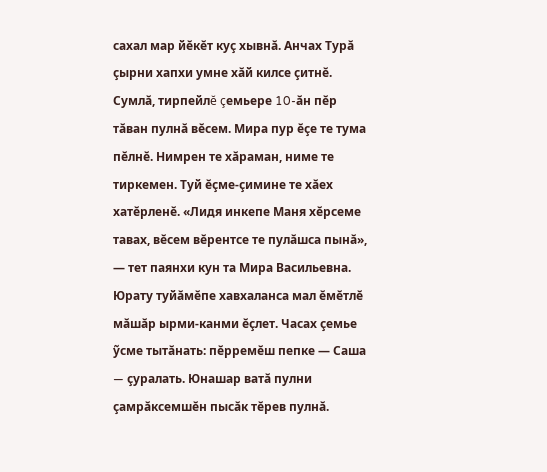сахал мар йĕкĕт куç хывнă. Анчах Турă çырни хапхи умне хăй килсе çитнĕ. Сумлă, тирпейлĕ çемьере 10-ăн пĕр тăван пулнă вĕсем. Мира пур ĕçе те тума пĕлнĕ. Нимрен те хăраман, ниме те тиркемен. Туй ĕçме-çимине те хăех хатĕрленĕ. «Лидя инкепе Маня хĕрсеме тавах, вĕсем вĕрентсе те пулăшса пынă», — тет паянхи кун та Мира Васильевна. Юрату туйăмĕпе хавхаланса мал ĕмĕтлĕ мăшăр ырми-канми ĕçлет. Часах çемье ỹсме тытăнать: пĕрремĕш пепке — Саша — çуралать. Юнашар ватă пулни çамрăксемшĕн пысăк тĕрев пулнă.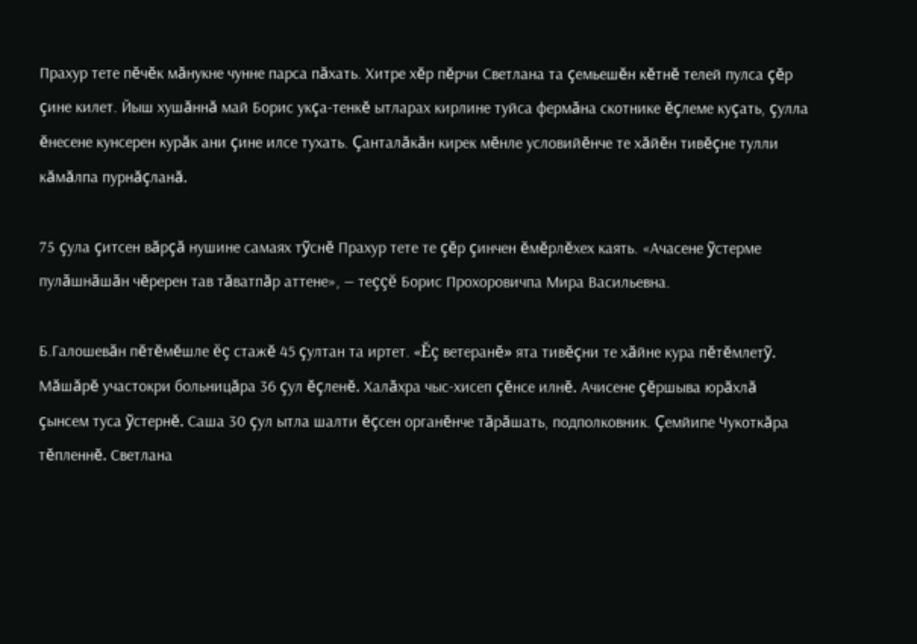Прахур тете пĕчĕк мăнукне чунне парса пăхать. Хитре хĕр пĕрчи Светлана та çемьешĕн кĕтнĕ телей пулса çĕр çине килет. Йыш хушăннă май Борис укçа-тенкĕ ытларах кирлине туйса фермăна скотнике ĕçлеме куçать, çулла ĕнесене кунсерен курăк ани çине илсе тухать. Çанталăкăн кирек мĕнле условийĕнче те хăйĕн тивĕçне тулли кăмăлпа пурнăçланă.

75 çула çитсен вăрçă нушине самаях тỹснĕ Прахур тете те çĕр çинчен ĕмĕрлĕхех каять. «Ачасене ỹстерме пулăшнăшăн чĕререн тав тăватпăр аттене», — теççĕ Борис Прохоровичпа Мира Васильевна.

Б.Галошевăн пĕтĕмĕшле ĕç стажĕ 45 çултан та иртет. «Ĕç ветеранĕ» ята тивĕçни те хăйне кура пĕтĕмлетỹ. Мăшăрĕ участокри больницăра 36 çул ĕçленĕ. Халăхра чыс-хисеп çĕнсе илнĕ. Ачисене çĕршыва юрăхлă çынсем туса ỹстернĕ. Саша 30 çул ытла шалти ĕçсен органĕнче тăрăшать, подполковник. Çемйипе Чукоткăра тĕпленнĕ. Светлана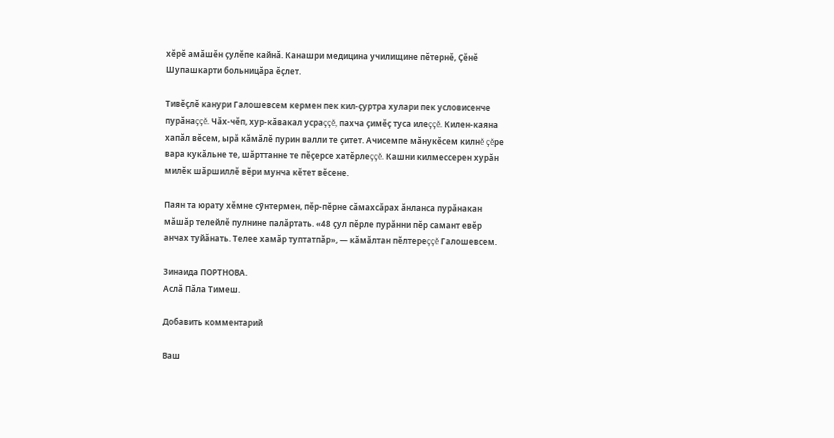хĕрĕ амăшĕн çулĕпе кайнă. Канашри медицина училищине пĕтернĕ, Çĕнĕ Шупашкарти больницăра ĕçлет.

Тивĕçлĕ канури Галошевсем кермен пек кил-çуртра хулари пек условисенче пурăнаççĕ. Чăх-чĕп, хур-кăвакал усраççĕ, пахча çимĕç туса илеççĕ. Килен-каяна хапăл вĕсем, ырă кăмăлĕ пурин валли те çитет. Ачисемпе мăнукĕсем килнĕ çĕре вара кукăльне те, шăрттанне те пĕçерсе хатĕрлеççĕ. Кашни килмессерен хурăн милĕк шăршиллĕ вĕри мунча кĕтет вĕсене.

Паян та юрату хĕмне сỹнтермен, пĕр-пĕрне сăмахсăрах ăнланса пурăнакан мăшăр телейлĕ пулнине палăртать. «48 çул пĕрле пурăнни пĕр самант евĕр анчах туйăнать. Телее хамăр туптатпăр», — кăмăлтан пĕлтереççĕ Галошевсем.

Зинаида ПОРТНОВА.
Аслă Пăла Тимеш.

Добавить комментарий

Ваш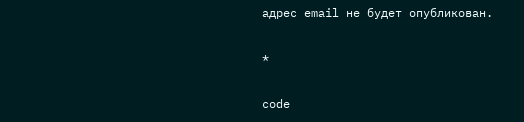адрес email не будет опубликован.

*

code